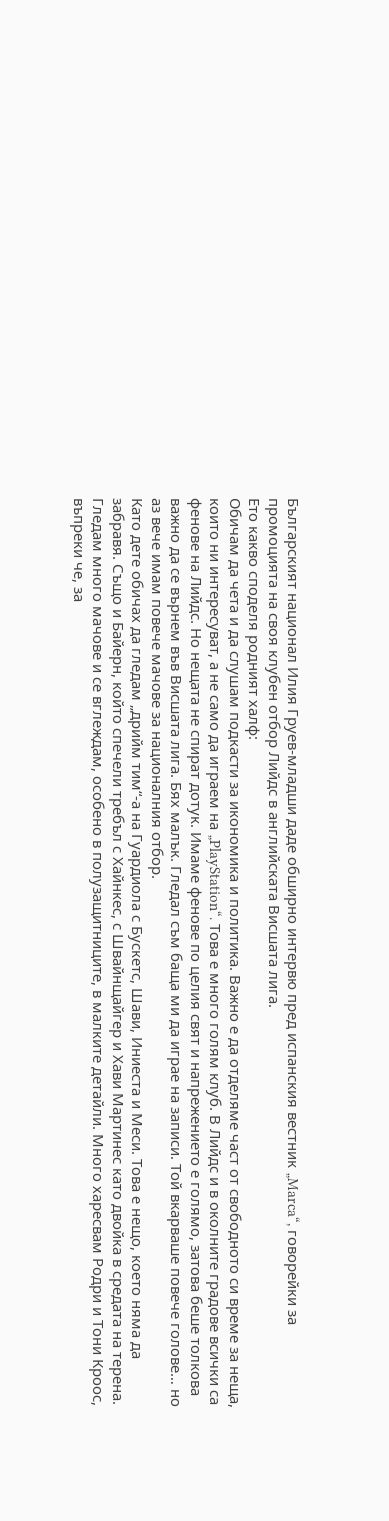Българският национал Илия Груев-младши даде обширно интервю пред испанския вестник „Marca“, говорейки за промоцията на своя клубен отбор Лийдс в английската Висшата лига.
Ето какво споделя родният халф:
Обичам да чета и да слушам подкасти за икономика и политика. Важно е да отделяме част от свободното си време за неща, които ни интересуват, а не само да играем на „PlayStation“. Това е много голям клуб. В Лийдс и в околните градове всички са фенове на Лийдс. Но нещата не спират дотук. Имаме фенове по целия свят и напрежението е голямо, затова беше толкова важно да се върнем във Висшата лига. Бях малък. Гледал съм баща ми да играе на записи. Той вкарваше повече голове… но аз вече имам повече мачове за националния отбор.
Като дете обичах да гледам „дрийм тим“-а на Гуардиола с Бускетс, Шави, Иниеста и Меси. Това е нещо, което няма да забравя. Също и Байерн, който спечели требъл с Хайнкес, с Швайнщайгер и Хави Мартинес като двойка в средата на терена.
Гледам много мачове и се вглеждам, особено в полузащитниците, в малките детайли. Много харесвам Родри и Тони Кроос, въпреки че, за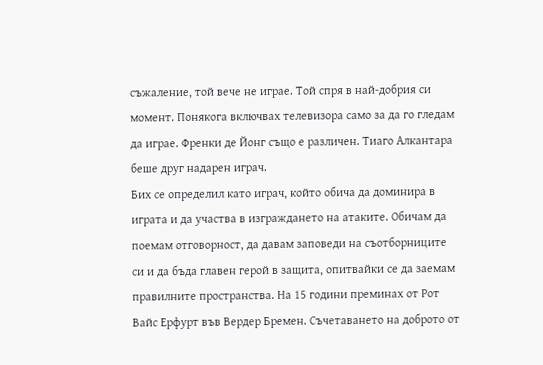съжаление, той вече не играе. Той спря в най-добрия си момент. Понякога включвах телевизора само за да го гледам да играе. Френки де Йонг също е различен. Тиаго Алкантара беше друг надарен играч.
Бих се определил като играч, който обича да доминира в играта и да участва в изграждането на атаките. Обичам да поемам отговорност, да давам заповеди на съотборниците си и да бъда главен герой в защита, опитвайки се да заемам правилните пространства. На 15 години преминах от Рот Вайс Ерфурт във Вердер Бремен. Съчетаването на доброто от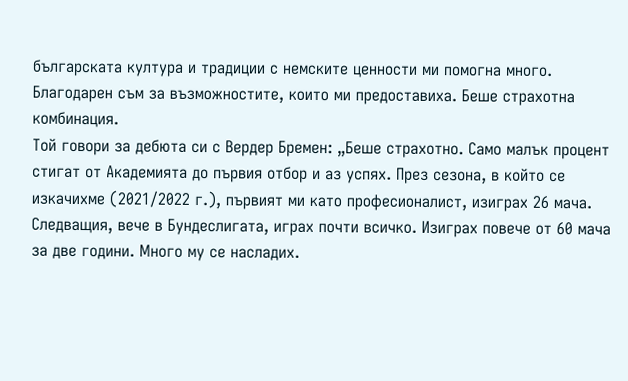българската култура и традиции с немските ценности ми помогна много. Благодарен съм за възможностите, които ми предоставиха. Беше страхотна комбинация.
Той говори за дебюта си с Вердер Бремен: „Беше страхотно. Само малък процент стигат от Академията до първия отбор и аз успях. През сезона, в който се изкачихме (2021/2022 г.), първият ми като професионалист, изиграх 26 мача. Следващия, вече в Бундеслигата, играх почти всичко. Изиграх повече от 60 мача за две години. Много му се насладих.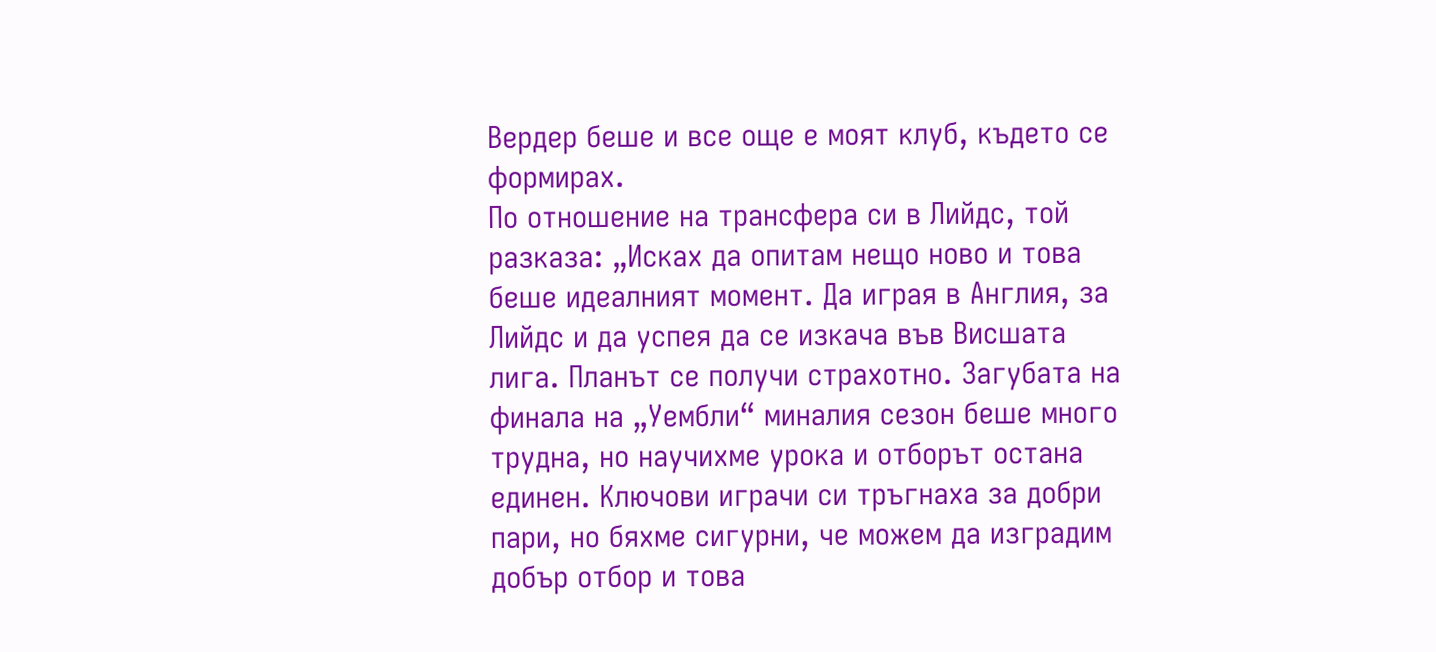Вердер беше и все още е моят клуб, където се формирах.
По отношение на трансфера си в Лийдс, той разказа: „Исках да опитам нещо ново и това беше идеалният момент. Да играя в Англия, за Лийдс и да успея да се изкача във Висшата лига. Планът се получи страхотно. Загубата на финала на „Уембли“ миналия сезон беше много трудна, но научихме урока и отборът остана единен. Ключови играчи си тръгнаха за добри пари, но бяхме сигурни, че можем да изградим добър отбор и това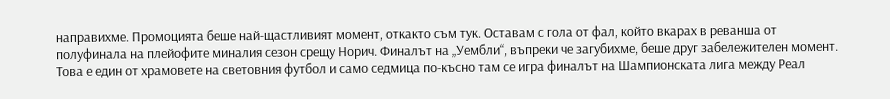направихме. Промоцията беше най-щастливият момент, откакто съм тук. Оставам с гола от фал, който вкарах в реванша от полуфинала на плейофите миналия сезон срещу Норич. Финалът на „Уембли“, въпреки че загубихме, беше друг забележителен момент. Това е един от храмовете на световния футбол и само седмица по-късно там се игра финалът на Шампионската лига между Реал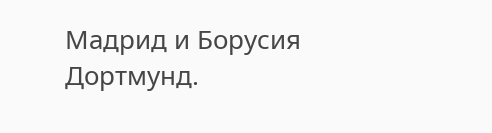Мадрид и Борусия Дортмунд.